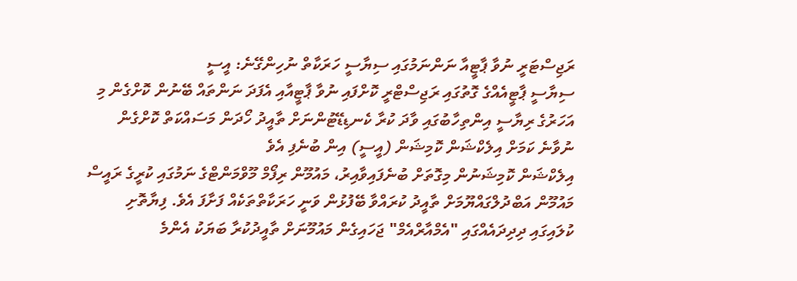ރަޖިސްޓަރީ ނުވާ ޕާޓީއާ ނަންނަމުގައި ސިޔާސީ ހަރަކާތް ނުހިންގޭނެ: އީސީ
ސިޔާސީ ޕާޓީއެއްގެ ގޮތުގައި ރަޖިސްޓްރީ ކޮށްފައި ނުވާ ޕާޓީއާއި އެފަދަ ނަންތައް ބޭނުން ކޮށްގެން މި އަހަރުގެ ރިޔާސީ އިންތިހާބުގައި ވާދަ ކުރާ ކެނޑިޑޭޓުންނަށް ތާއީދު ހޯދަން މަސައްކަތް ކޮށްގެން ނުވާނެ ކަމަށް އިލެކްޝަން ކޮމިޝަން (އީސީ) އިން ބުނެފި އެވެ
އިލެކްޝަން ކޮމިޝަނުން މިގޮތަށް ބުނެފައިވާއިރު، މައުމޫން ރިފޯމް މޫވްމަންޓްގެ ނަމުގައި ކުރީގެ ރައީސް މައުމޫން އަބްދުލްގައްޔޫމަށް ތާއީދު ކުރައްވާ ބޭފުޅުން ވަނީ ހަރަކާތްތަކެއް ފަށާފަ އެވެ. ފިޔާތޮށި ކުލައިގައި ދިދިދައެއްގައި "އެމްއާރްއެމް" ޖަހައިގެން މައުމޫނަށް ތާއީދުކުރާ ބަޔަކު އެންމެ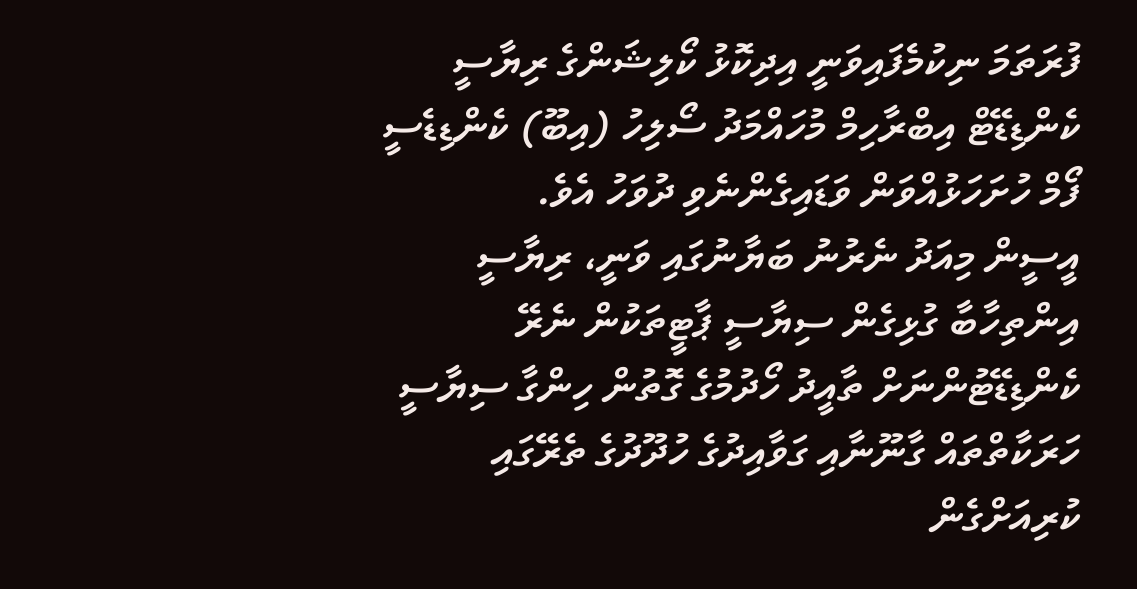ފުރަތަމަ ނިކުމެފައިވަނީ އިދިކޮޅު ކޯލިޝަންގެ ރިޔާސީ ކެންޑިޑޭޓް އިބްރާހިމް މުހައްމަދު ސޯލިހު (އިބޫ) ކެންޑިޑެސީ ފޯމް ހުށަހަޅުއްވަން ވަޑައިގެންނެވި ދުވަހު އެވެ.
އީސީން މިއަދު ނެރުނު ބަޔާނުގައި ވަނީ، ރިޔާސީ އިންތިހާބާ ގުޅިގެން ސިޔާސީ ޕާޓީތަކުން ނެރޭ ކެންޑިޑޭޓުންނަށް ތާއީދު ހޯދުމުގެ ގޮތުން ހިންގާ ސިޔާސީ ހަރަކާތްތައް ގާނޫނާއި ގަވާއިދުގެ ހުދޫދުގެ ތެރޭގައި ކުރިއަށްގެން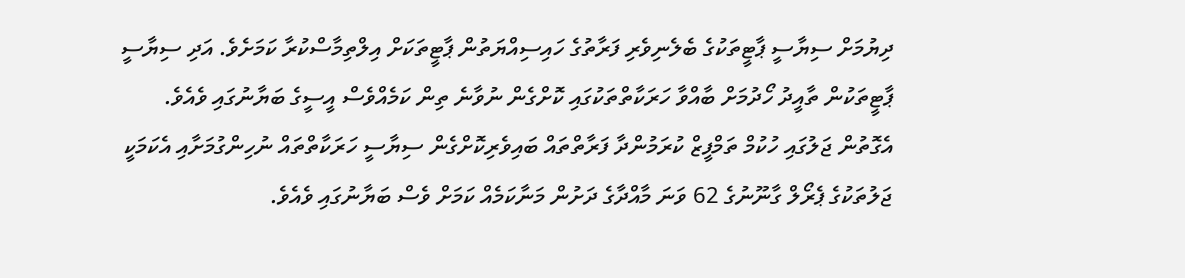ދިޔުމަށް ސިޔާސީ ޕާޓީތަކުގެ ބެލެނިވެރި ފަރާތުގެ ހައިސިއްޔަތުން ޕާޓީތަކަށް އިލްތިމާސްކުރާ ކަމަށެވެ. އަދި ސިޔާސީ ޕާޓީތަކުން ތާއީދު ހޯދުމަށް ބާއްވާ ހަރަކާތްތަކުގައި ކޮށްގެން ނުވާނެ ތިން ކަމެއްވެސް އީސީގެ ބަޔާނުގައި ވެއެވެ.
އެގޮތުން ޖަލުގައި ހުކުމް ތަމްފީޒް ކުރަމުންދާ ފަރާތްތައް ބައިވެރިކޮށްގެން ސިޔާސީ ހަރަކާތްތައް ނުހިންގުމަށާއި އެކަމަކީ ޖަލުތަކުގެ ޕެރޯލް ގާނޫނުގެ 62 ވަނަ މާއްދާގެ ދަށުން މަނާކަމެއް ކަމަށް ވެސް ބަޔާނުގައި ވެއެވެ.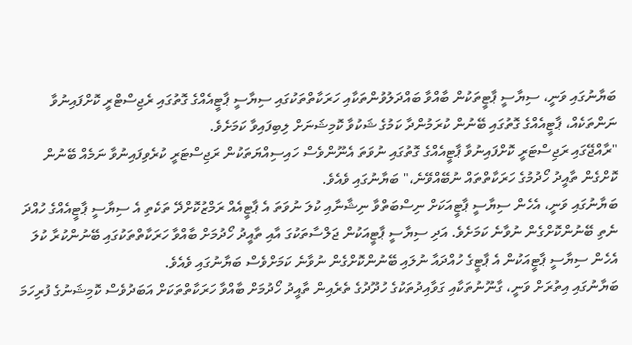ބަޔާނުގައި ވަނީ، ސިޔާސީ ޕާޓީތަކުން ބާއްވާ ބައްދަލުވުންތަކާއި ހަރަކާތްތަކުގައި ސިޔާސީ ޕާޓީއެއްގެ ގޮތުގައި ރެޖިސްޓްރީ ކޮށްފައިނުވާ ނަންތަކެއް، ޕާޓީއެއްގެ ގޮތުގައި ބޭނުން ކުރަމުންދާ ކަމުގެ ޝަކުވާ ކޮމިޝަނަށް ލިބިފައިވާ ކަމަށެވެ.
"ރާއްޖޭގައި ރަޖިސްޓަރީ ކޮށްފައިނުވާ ޕާޓީއެއްގެ ގޮތުގައި ނުވަތަ އެނޫންވެސް ހައިސިއްޔަތަކުން ރަޖިސްޓަރީ ކުރެވިފައިނުވާ ނަމެއް ބޭނުން ކޮށްގެން ތާއީދު ހޯދުމުގެ ހަރަކާތްތައް ނުބޭއްވޭނެ،" ބަޔާނުގައި ވެއެވެ.
ބަޔާނުގައި ވަނީ، އެހެން ސިޔާސީ ޕާޓީއަކަށް ނިސްބަތްވާ ނިޝާނާއި ކުލަ ނުވަތަ އެ ޕާޓީއެއް ރަމްޒުކޮށްދޭ ތަކެތި އެ ސިޔާސީ ޕާޓީއެއްގެ ހުއްދަ ނެތި ބޭނުންކޮށްގެން ނުވާނެ ކަމަށެވެ. އަދި ސިޔާސީ ޕާޓީއަކުން ޖަލްސާތަކުގަ އާއި ތާއީދު ހޯދުމަށް ބާއްވާ ހަރަކާތްތަކުގައި ބޭނުންކުރާ ކުލަ އެހެން ސިޔާސީ ޕާޓީއަކުން އެ ޕާޓީގެ ހުއްދައާ ނުލައި ބޭނުންކޮށްގެން ނުވާނެ ކަމަށްވެސް ބަޔާނުގައި ވެއެވެ.
ބަޔާނުގައި އިތުރަށް ވަނީ، ގާނޫނުތަކާއި ގަވާއިދުތަކުގެ ހުދޫދުގެ ތެރެއިން ތާއީދު ހޯދުމަށް ބާއްވާ ހަރަކާތްތަކަށް އަބަދުވެސް ކޮމިޝަނުގެ ފުރިހަމަ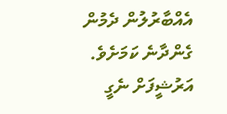އެއްބާރުލުން ދެމުން ގެންދާނެ ކަމަށެވެ.
އަރުޝީފަށް ނެގީ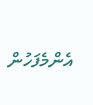އެންމެފަހުން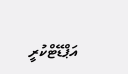އަޕްޑޭޓްކުރީ